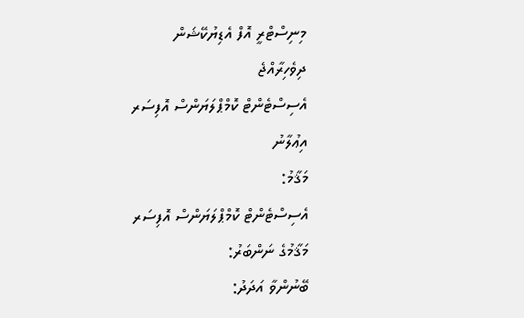މިނިސްޓްރީ އޮފް އެޑިޔުކޭޝަން
ދިވެހިރާއްޖެ
އެސިސްޓެންޓް ކޮމްޕްލަޔަންސް އޮފިސަރ
އިޢުލާނު
މަޤާމު:
އެސިސްޓެންޓް ކޮމްޕްލަޔަންސް އޮފިސަރ
މަޤާމުގެ ނަންބަރު:
ބޭނުންވާ އަދަދު: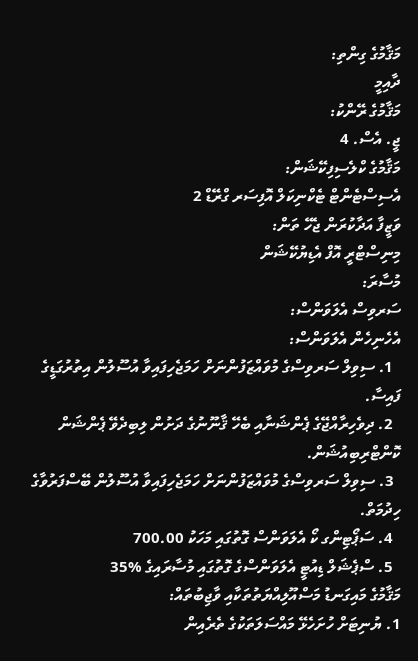މަޤާމުގެ ގިންތި:
ދާއިމީ
މަޤާމުގެ ރޭންކު:
ޖީ. އެސް. 4
މަޤާމުގެ ކްލެސިފިކޭޝަން:
އެސިސްޓެންޓް ޓެކްނިކަލް އޮފިސަރ ގްރޭޑް 2
ވަޒީފާ އަދާކުރަން ޖެހޭ ތަން:
މިނިސްޓްރީ އޮފް އެޑިޔުކޭޝަން
މުސާރަ:
ސަރވިސް އެލަވަންސް:
އެހެނިހެން އެލަވަންސް:
  1. ސިވިލް ސަރވިސްގެ މުވައްޒަފުންނަށް ހަމަޖެހިފައިވާ އުސޫލުން އިތުރުގަޑީގެ ފައިސާ.
  2. ދިވެހިރާއްޖޭގެ ޕެންޝަނާއި ބެހޭ ޤާނޫނުގެ ދަށުން ލިބިދެވޭ ޕެންޝަން ކޮންޓްރިބިއުޝަން.
  3. ސިވިލް ސަރވިސްގެ މުވައްޒަފުންނަށް ހަމަޖެހިފައިވާ އުސޫލުން ބޭސްފަރުވާގެ ހިދުމަތް.
  4. ސަޕޯޓިންގ ކޯ އެލަވަންސް ގޮތުގައި މަހަކު 700.00
  5. ސްޕެޝަލް ޑިއުޓީ އެލަވަންސްގެ ގޮތުގައި މުސާރައިގެ %35
މަޤާމުގެ މައިގަނޑު މަސްއޫލިއްޔަތުތަކާއި ވާޖިބުތައް:
1. ޔުނިޓަށް ހުށަހެޅޭ މައްސަލަތަކުގެ ތެރެއިން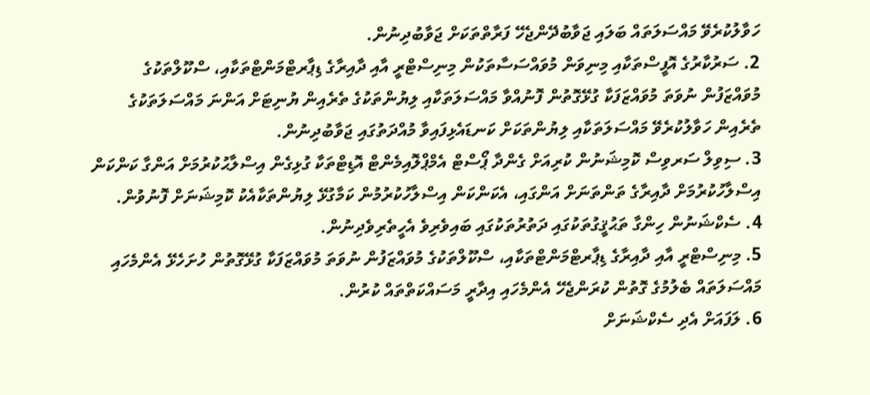ހަވާލުކުރެވޭ މައްސަލަތައް ބަލައި ޖަވާބުދޭންޖެހޭ ފަރާތްތަކަށް ޖަވާބުދިނުން.
2. ސަރުކާރުގެ އޮފީސްތަކާއި މިނިވަން މުވައްސަސާތަކުން މިނިސްޓްރީ އާއި ދާއިރާގެ ޑިޕާރޓްމަންޓްތަކާއި، ސްކޫލްތަކުގެ މުވައްޒަފުން ނުވަތަ މުވައްޒަފަކާ ގުޅޭގޮތުން ފޮނުއްވާ މައްސަލަތަކާއި ލިޔުންތަކުގެ ތެރެއިން ޔުނިޓަށް އަންނަ މައްސަލަތަކުގެ ތެރެއިން ހަވާލުކުރެވޭ މައްސަލަތަކާއި ލިޔުންތަކަށް ކަނޑައެޅިފައިވާ މުއްދަތުގައި ޖަވާބުދިނުން.
3. ސިވިލް ސަރވިސް ކޮމިޝަނުން ކުރިއަށް ގެންދާ ޕޯސްޓް އެމްޕްލޮއިމެންޓް އޮޑިޓްތަކާ ގުޅިގެން އިސްލާޙުކުރުމަށް އަންގާ ކަންކަން އިސްލާހުކުރުމަށް ދާއިރާގެ ތަންތަނަށް އަންގައި، އެކަންކަން އިސްލާހުކުރުމުން ކަމާގުޅޭ ލިޔުންތަކާއެކު ކޮމިޝަނަށް ފޮނުވުން.
4. ސެކްޝަނުން ހިންގާ ތަޙުޤީގުތަކުގައި ދަތުރުތަކުގައި ބައިވެރިވެ އެހީތެރިވެދިނުން.
5. މިނިސްޓްރީ އާއި ދާއިރާގެ ޑިޕާރޓްމަންޓްތަކާއި، ސްކޫލްތަކުގެ މުވައްޒަފުން ނުވަތަ މުވައްޒަފަކާ ގުޅޭގޮތުން ހުށަހެޅޭ އެންމެހައި މައްސަލަތައް ބެލުމުގެ ގޮތުން ކުރަންޖެހޭ އެންމެހައި އިދާރީ މަސައްކަތްތައް ކުރުން.
6. ލަފައަށް އެދި ސެކްޝަނަށް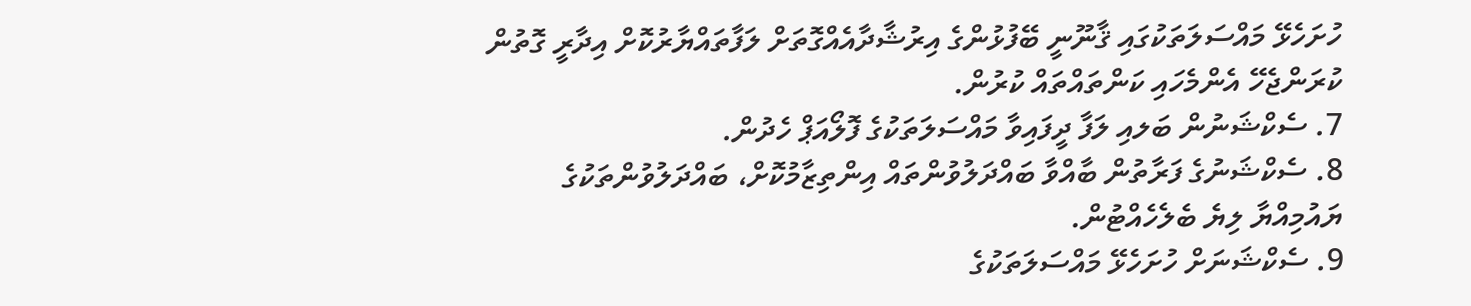ހުށަހެޅޭ މައްސަލަތަކުގައި ޤާނޫނީ ބޭފުޅުންގެ އިރުޝާދާއެއްގޮތަށް ލަފާތައްޔާރުކޮށް އިދާރީ ގޮތުން ކުރަންޖެހޭ އެންމެހައި ކަންތައްތައް ކުރުން.
7. ސެކްޝަނުން ބަލއި ލަފާ ދީފައިވާ މައްސަލަތަކުގެ ފޮލޯއަޕް ހެދުން.
8. ސެކްޝަނުގެ ފަރާތުން ބާއްވާ ބައްދަލުވުންތައް އިންތިޒާމުކޮށް، ބައްދަލުވުންތަކުގެ ޔައުމިއްޔާ ލިޔެ ބެލެހެއްޓުން.
9. ސެކްޝަނަށް ހުށަހެޅޭ މައްސަލަތަކުގެ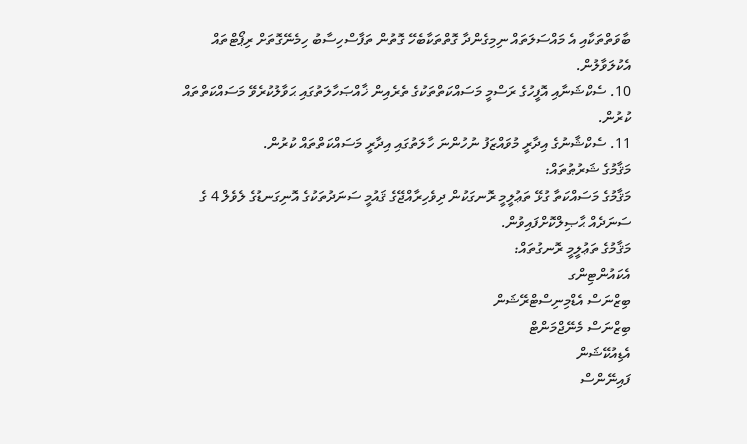ބާވަތްތަކާއި އެ މައްސަލަތައް ނިމިގެންދާ ގޮތްތަކާބެހޭ ގޮތުން ތަފާސްހިސާބު ހިމެނޭގޮތަށް ރިޕޯޓްތައް އެކުލަވާލުން.
10. ސެކްޝަނާއި އޮފީހުގެ ރަސްމީ މަސައްކަތްތަކުގެ ތެރެއިން ޚާއްޞަހާލަތުގައި ޙަވާލުކުރެވޭ މަސައްކަތްތައް ކުރުން.
11. ސެކްޝާނުގެ އިދާރީ މުވައްޒަފު ނުހުންނަ ހާލަތުގައި އިދާރީ މަސައްކަތްތައް ކުރުން.
މަޤާމުގެ ޝަރުޠުތައް:
މަޤާމުގެ މަސައްކަތާ ގުޅޭ ތަޢުލީމީ ރޮނގަކުން ދިވެހިރާއްޖޭގެ ޤައުމީ ސަނަދުތަކުގެ އޮނިގަނޑުގެ ލެވެލް 4 ގެ
ސަނަދެއް ޙާޞިލްކޮށްފައިވުން.
މަޤާމުގެ ތަޢުލީމީ ރޮނގުތައް:
އެކައުންޓިންގ
ބިޒްނަސް އެޑްމިނިސްޓްރޭޝަން
ބިޒްނަސް މެނޭޖްމަންޓް
އެޑިއުކޭޝަން
ފައިނޭންސް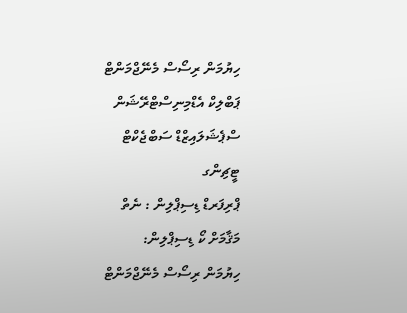ހިޔުމަން ރިސޯސް މެނޭޖްމަންޓް
ޕަބްލިކް އެޑްމިނިސްޓްރޭޝަން
ސްޕެޝަލައިޒްޑް ސަބްޖެކްޓް
ޓީޗިންގ
ޕްރިފަރޑް ޑިސިޕްލިން : ނެތް
މަޤާމަށް ކޯ ޑިސިޕްލިން:
ހިޔުމަން ރިސޯސް މެނޭޖްމަންޓް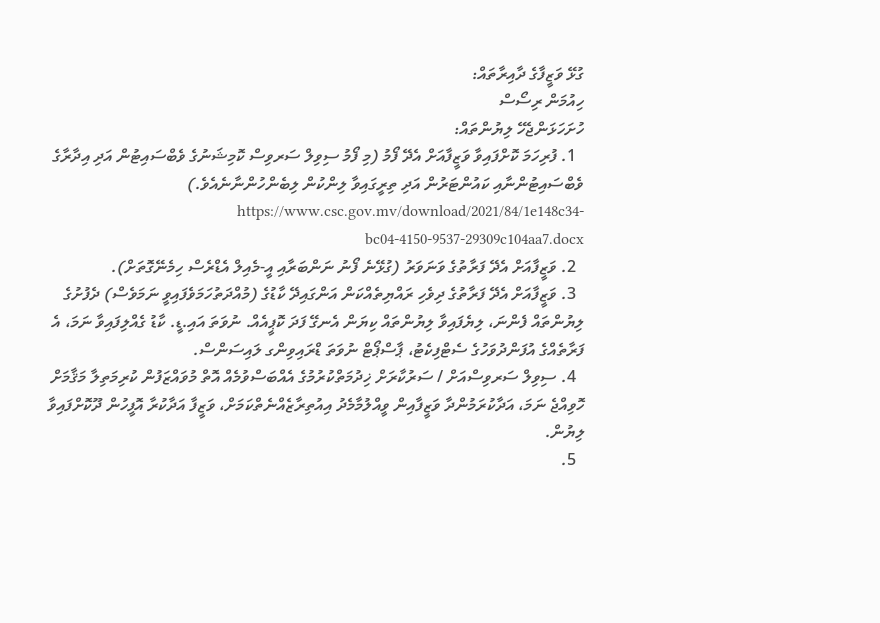ގުޅޭ ވަޒީފާގެ ދާއިރާތައް:
ހިއުމަން ރިސޯސް
ހުށަހަޅަންޖެހޭ ލިޔުންތައް:
  1. ފުރިހަމަ ކޮށްފައިވާ ވަޒީފާއަށް އެދޭ ފޯމު (މި ފޯމު ސިވިލް ސަރވިސް ކޮމިޝަނުގެ ވެބްސައިޓުން އަދި އިދާރާގެ ވެބްސައިޓުންނާއި ކައުންޓަރުން އަދި ތިރީގައިވާ ލިންކުން ލިބެންހުންނާނެއެވެ.)  https://www.csc.gov.mv/download/2021/84/1e148c34-bc04-4150-9537-29309c104aa7.docx
  2. ވަޒީފާއަށް އެދޭ ފަރާތުގެ ވަނަވަރު (ގުޅޭނެ ފޯނު ނަންބަރާއި އީ-މެއިލް އެޑްރެސް ހިމެނޭގޮތަށް).
  3. ވަޒީފާއަށް އެދޭ ފަރާތުގެ ދިވެހި ރައްޔިތެއްކަން އަންގައިދޭ ކާޑުގެ (މުއްދަތުހަމަވެފައިވީ ނަމަވެސް) ދެފުށުގެ ލިޔުންތައް ފެންނަ، ލިޔެފައިވާ ލިޔުންތައް ކިޔަން އެނގޭ ފަދަ ކޮޕީއެއް. ނުވަތަ އައި.ޑީ. ކާޑު ގެއްލިފައިވާ ނަމަ، އެ ފަރާތެއްގެ އުފަންދުވަހުގެ ސެޓްފިކެޓު، ޕާސްޕޯޓް ނުވަތަ ޑްރައިވިންގ ލައިސަންސް.
  4. ސިވިލް ސަރވިސްއަށް / ސަރުކާރަށް ޚިދުމަތްކުރުމުގެ އެއްބަސްވުމެއް އޮތް މުވައްޒަފުން ކުރިމަތިލާ މަޤާމަށް ހޮވިއްޖެ ނަމަ، އަދާކުރަމުންދާ ވަޒީފާއިން ވީއްލުމާމެދު އިއުތިރާޒެއްނެތްކަމަށް، ވަޒީފާ އަދާކުރާ އޮފީހުން ދޫކޮށްފައިވާ ލިޔުން.
  5.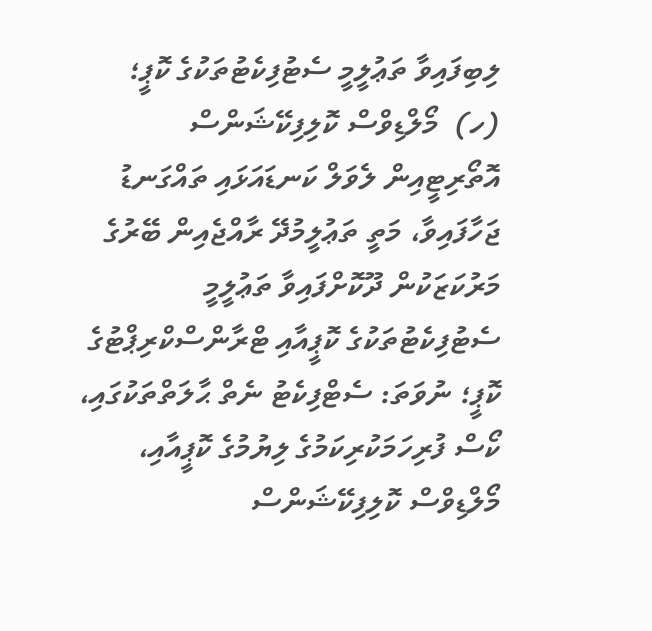ލިބިފައިވާ ތަޢުލީމީ ސެޓުފިކެޓުތަކުގެ ކޮޕީ؛
(ހ)  މޯލްޑިވްސް ކޮލިފިކޭޝަންސް އޮތޯރިޓީއިން ލެވަލް ކަނޑައަޅައި ތައްގަނޑު ޖަހާފައިވާ، މަތީ ތަޢުލީމުދޭ ރާއްޖެއިން ބޭރުގެ މަރުކަޒަކުން ދޫކޮށްފައިވާ ތަޢުލީމީ ސެޓުފިކެޓުތަކުގެ ކޮޕީއާއި ޓްރާންސްކްރިޕްޓުގެ ކޮޕީ؛ ނުވަތަ: ސެޓްފިކެޓު ނެތް ޙާލަތްތަކުގައި، ކޯސް ފުރިހަމަކުރިކަމުގެ ލިޔުމުގެ ކޮޕީއާއި، މޯލްޑިވްސް ކޮލިފިކޭޝަންސް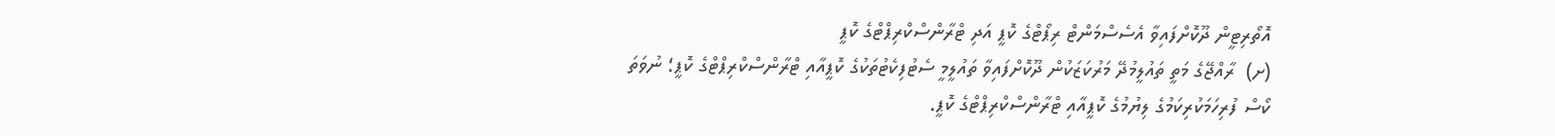އޮތޯރިޓީން ދޫކޮށްފައިވާ އެސެސްމަންޓް ރިޕޯޓްގެ ކޮޕީ އަދި ޓްރާންސްކްރިޕްޓްގެ ކޮޕީ
(ށ)  ރާއްޖޭގެ މަތީ ތައުލީމުދޭ މަރުކަޒަކުން ދޫކޮށްފައިވާ ތައުލީމީ ސެޓުފިކެޓުތަކުގެ ކޮޕީއާއި ޓްރާންސްކްރިޕްޓްގެ ކޮޕީ؛ ނުވަތަ ކޯސް ފުރިހަމަކުރިކަމުގެ ލިޔުމުގެ ކޮޕީއާއި ޓްރާންސްކްރިޕްޓްގެ ކޮޕީ.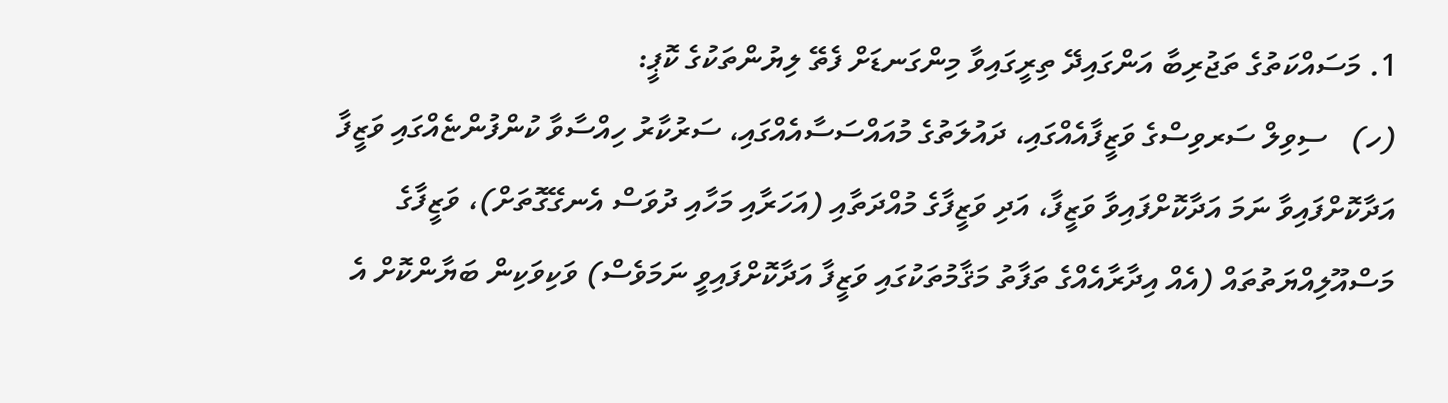1. މަސައްކަތުގެ ތަޖުރިބާ އަންގައިދޭ ތިރީގައިވާ މިންގަނޑަށް ފެތޭ ލިޔުންތަކުގެ ކޮޕީ:
(ހ)   ސިވިލް ސަރވިސްގެ ވަޒީފާއެއްގައި، ދައުލަތުގެ މުއައްސަސާއެއްގައި، ސަރުކާރު ހިއްސާވާ ކުންފުންޏެއްގައި ވަޒީފާ އަދާކޮށްފައިވާ ނަމަ އަދާކޮށްފައިވާ ވަޒީފާ، އަދި ވަޒީފާގެ މުއްދަތާއި (އަހަރާއި މަހާއި ދުވަސް އެނގޭގޮތަށް)، ވަޒީފާގެ މަސްއޫލިއްޔަތުތައް (އެއް އިދާރާއެއްގެ ތަފާތު މަޤާމުތަކުގައި ވަޒީފާ އަދާކޮށްފައިވީ ނަމަވެސް) ވަކިވަކިން ބަޔާންކޮށް އެ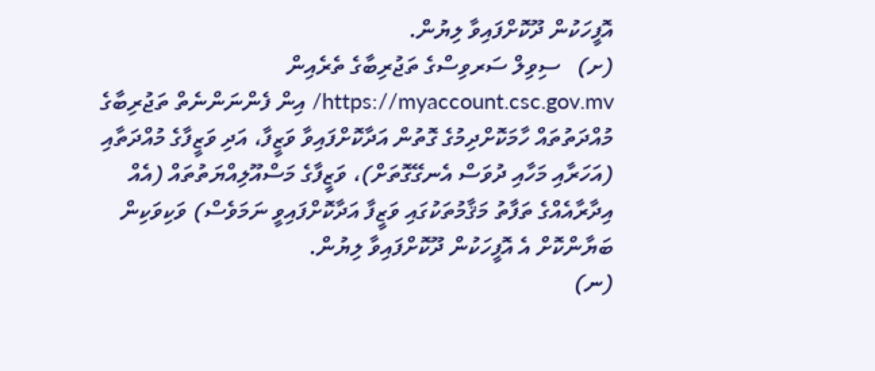އޮފީހަކުން ދޫކޮށްފައިވާ ލިޔުން.
(ށ)   ސިވިލް ސަރވިސްގެ ތަޖުރިބާގެ ތެރެއިން https://myaccount.csc.gov.mv/ އިން ފެންނަންނެތް ތަޖުރިބާގެ މުއްދަތުތައް ހާމަކޮށްދިމުގެ ގޮތުން އަދާކޮށްފައިވާ ވަޒީފާ، އަދި ވަޒީފާގެ މުއްދަތާއި (އަހަރާއި މަހާއި ދުވަސް އެނގޭގޮތަށް)، ވަޒީފާގެ މަސްއޫލިއްޔަތުތައް (އެއް އިދާރާއެއްގެ ތަފާތު މަޤާމުތަކުގައި ވަޒީފާ އަދާކޮށްފައިވީ ނަމަވެސް) ވަކިވަކިން ބަޔާންކޮށް އެ އޮފީހަކުން ދޫކޮށްފައިވާ ލިޔުން.
(ނ)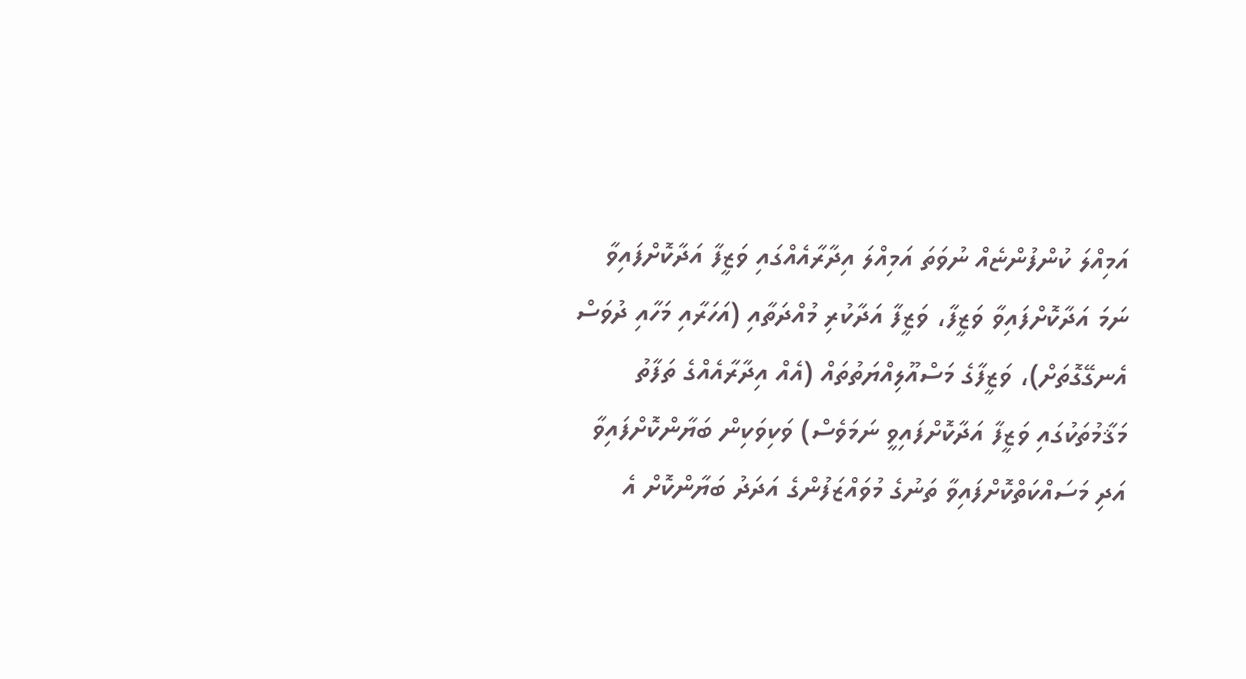އަމިއްލަ ކުންފުންޏެއް ނުވަތަ އަމިއްލަ އިދާރާއެއްގައި ވަޒީފާ އަދާކޮށްފައިވާ ނަމަ އަދާކޮށްފައިވާ ވަޒީފާ، ވަޒީފާ އަދާކުރި މުއްދަތާއި (އަހަރާއި މަހާއި ދުވަސް އެނގޭގޮތަށް)، ވަޒީފާގެ މަސްއޫލިއްޔަތުތައް (އެއް އިދާރާއެއްގެ ތަފާތު މަޤާމުތަކުގައި ވަޒީފާ އަދާކޮށްފައިވީ ނަމަވެސް) ވަކިވަކިން ބަޔާންކޮށްފައިވާ އަދި މަސައްކަތްކޮށްފައިވާ ތަނުގެ މުވައްޒަފުންގެ އަދަދު ބަޔާންކޮށް އެ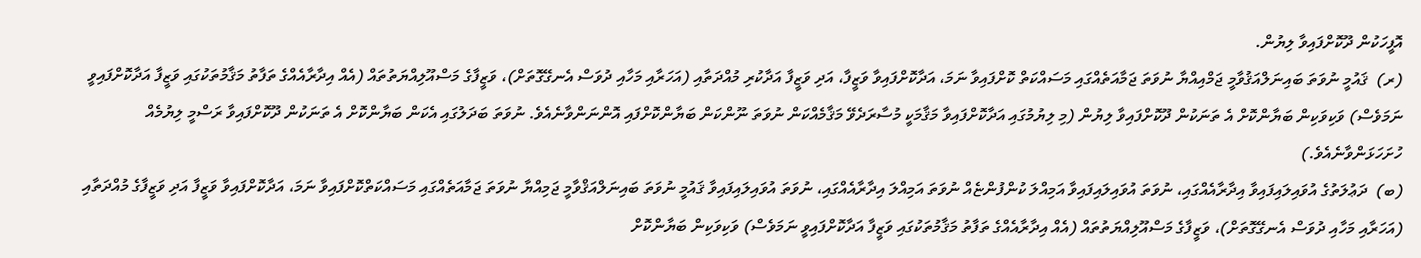އޮފީހަކުން ދޫކޮށްފައިވާ ލިޔުން.
(ރ)  ޤައުމީ ނުވަތަ ބައިނަލްއަޤުވާމީ ޖަމްއިއްޔާ ނުވަތަ ޖަމާއަތެއްގައި މަސައްކަތް ކޮށްފައިވާ ނަމަ، އަދާކޮށްފައިވާ ވަޒީފާ، އަދި ވަޒީފާ އަދާކުރި މުއްދަތާއި (އަހަރާއި މަހާއި ދުވަސް އެނގޭގޮތަށް)، ވަޒީފާގެ މަސްއޫލިއްޔަތުތައް (އެއް އިދާރާއެއްގެ ތަފާތު މަޤާމުތަކުގައި ވަޒީފާ އަދާކޮށްފައިވީ ނަމަވެސް) ވަކިވަކިން ބަޔާންކޮށް އެ ތަނަކުން ދޫކޮށްފައިވާ ލިޔުން (މި ލިޔުމުގައި އަދާކޮށްފައިވާ މަޤާމަކީ މުސާރަދެވޭ މަޤާމެއްކަން ނުވަތަ ނޫންކަން ބަޔާންކޮށްފައި އޮންނަންވާނެއެވެ. ނުވަތަ ބަދަލުގައި އެކަން ބަޔާންކޮށް އެ ތަނަކުން ދޫކޮށްފައިވާ ރަސްމީ ލިޔުމެއް ހުށަހަޅަންވާނެއެވެ.)
(ބ)  ދަޢުލަތުގެ އުވައިލައިފައިވާ އިދާރާއެއްގައި، ނުވަތަ އުވައިލައިފައިވާ އަމިއްލަ ކުންފުންޏެއް ނުވަތަ އަމިއްލަ އިދާރާއެއްގައި، ނުވަތަ އުވައިލައިފައިވާ ޤައުމީ ނުވަތަ ބައިނަލްއަޤްވާމީ ޖަމިއްޔާ ނުވަތަ ޖަމާއަތެއްގައި މަސައްކަތްކޮށްފައިވާ ނަމަ، އަދާކޮށްފައިވާ ވަޒީފާ އަދި ވަޒީފާގެ މުއްދަތާއި (އަހަރާއި މަހާއި ދުވަސް އެނގޭގޮތަށް)، ވަޒީފާގެ މަސްއޫލިއްޔަތުތައް (އެއް އިދާރާއެއްގެ ތަފާތު މަޤާމުތަކުގައި ވަޒީފާ އަދާކޮށްފައިވީ ނަމަވެސް) ވަކިވަކިން ބަޔާންކޮށް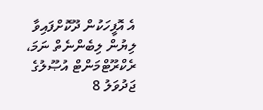އެ އޮފީހަކުން ދޫކޮށްފައިވާ ލިޔުން ލިބެންނެތް ނަމަ، ރެކްރޫޓްމަންޓް އުޞޫލުގެ ޖަދުވަލު 8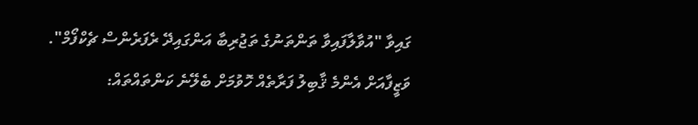ގައިވާ "އުވާލާފައިވާ ތަންތަނުގެ ތަޖުރިބާ އަންގައިދޭ ރެފަރެންސް ޗެކްފޯމް".
ވަޒީފާއަށް އެންމެ ޤާބިލު ފަރާތެއް ހޮވުމަށް ބެލޭނެ ކަންތައްތައް: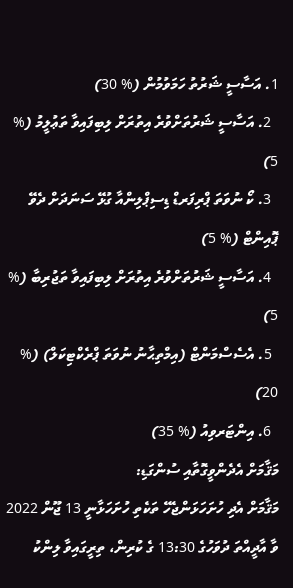1. އަސާސީ ޝަރުތު ހަމަވުމުން (% 30)
  2. އަސާސީ ޝަރުތަށްވުރެ އިތުރަށް ލިބިފައިވާ ތަޢުލީމު (% 5)
  3. ކޯ ނުވަތަ ޕްރިފަރޑް ޑިސިޕްލިންއާ ގުޅޭ ސަނަދަށް ދެވޭ ޕޮއިންޓް (% 5)
  4. އަސާސީ ޝަރުތަށްވުރެ އިތުރަށް ލިބިފައިވާ ތަޖުރިބާ (% 5)
  5. އެސެސްމަންޓް (އިމްތިޙާނު ނުވަތަ ޕްރެކްޓިކަލް) (% 20)
  6. އިންޓަރވިއު (% 35)
މަޤާމަށް އެދެންވީގޮތާއި ސުންގަޑި:
މަޤާމަށް އެދި ހުށަހަޅަންޖެހޭ ތަކެތި ހުށަހަޅާނީ 13 ޖޫން 2022 ވާ އާދީއްތަ ދުވަހުގެ 13:30 ގެ ކުރިން، ތިރީގައިވާ ލިންކު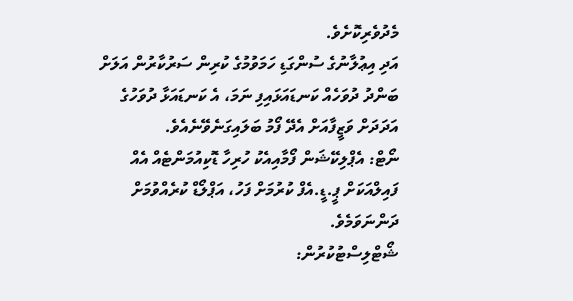މެދުވެރިކޮށެވެ.
އަދި އިޢުލާނުގެ ސުންގަޑި ހަމަވުމުގެ ކުރިން ސަރުކާރުން އަލަށް ބަންދު ދުވަހެއް ކަނޑައަޅައިފި ނަމަ، އެ ކަނޑައަޅާ ދުވަހުގެ އަދަދަށް ވަޒީފާއަށް އެދޭ ފޯމު ބަލައިގަނެވޭނެއެވެ.
ނޯޓް: އެޕްލިކޭޝަން ފޯމާއިއެކު ހުރިހާ ޑޮކިއުމަންޓެއް އެއް ފައިލްއަކަށް ޕީ.ޑީ.އެފް ކުރުމަށް ފަހު، އަޕްލޯޑް ކުރެއްވުމަށް ދަންނަވަމެވެ.
ޝޯޓްލިސްޓުކުރުން: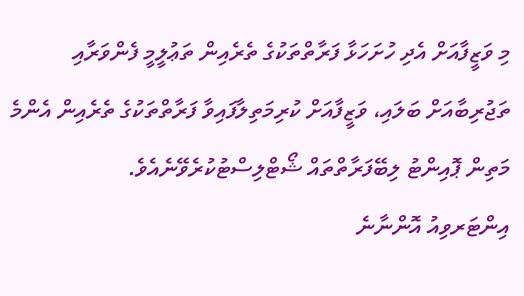މި ވަޒީފާއަށް އެދި ހުށަހަޅާ ފަރާތްތަކުގެ ތެރެއިން ތަޢުލީމީ ފެންވަރާއި ތަޖުރިބާއަށް ބަލައި، ވަޒީފާއަށް ކުރިމަތިލާފައިވާ ފަރާތްތަކުގެ ތެރެއިން އެންމެ މަތިން ޕޮއިންޓު ލިބޭފަރާތްތައް ޝޯޓްލިސްޓުކުރެވޭނެއެވެ.
އިންޓަރވިއު އޮންނާނެ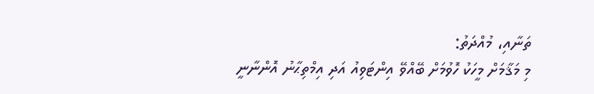ތަނާއި، މުއްދަތު:
މި މަޤާމަށް މީހަކު ހޮވުމަށް ބޭއްވޭ އިންޓަވިއު އަދި އިމްތިޙާނު އޮންނާނީ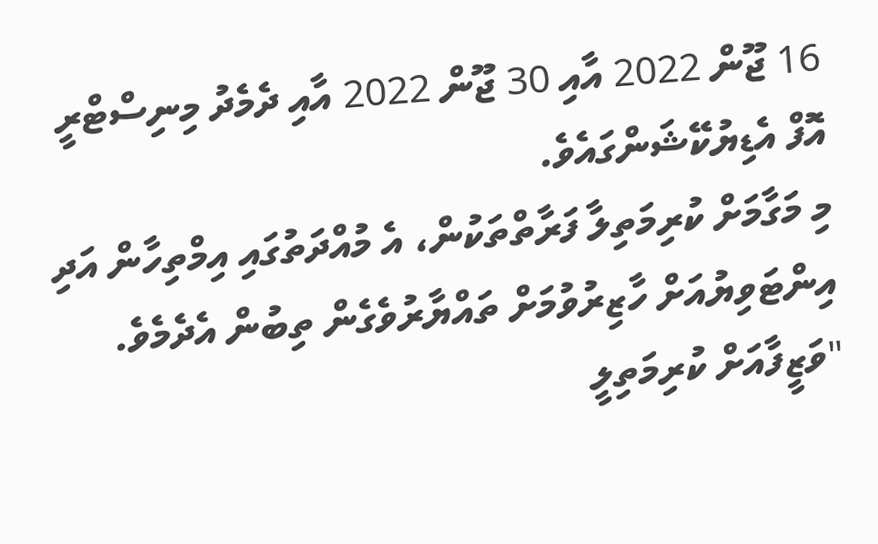16 ޖޫން 2022 އާއި 30 ޖޫން 2022 އާއި ދެމެދު މިނިސްޓްރީ އޮފް އެޑިޔުކޭޝަންގައެވެ.
މި މަގާމަށް ކުރިމަތިލާ ފަރާތްތަކުން، އެ މުއްދަތުގައި އިމްތިހާން އަދި އިންޓަވިޔުއަށް ހާޒިރުވުމަށް ތައްޔާރުވެގެން ތިބުން އެދެމެވެ.
"ވަޒީފާއަށް ކުރިމަތިލީ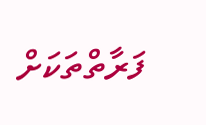ފަރާތްތަކަށް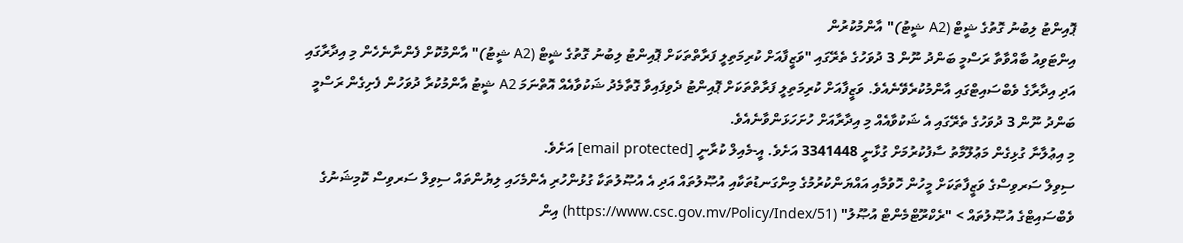ޕޮއިންޓު ލިބުނު ގޮތުގެ ޝީޓް (A2 ޝީޓު)" އާންމުކުރުން
އިންޓަވިއު ބާއްވާތާ ރަސްމީ ބަންދު ނޫން 3 ދުވަހުގެ ތެރޭގައި "ވަޒީފާއަށް ކުރިމަތިލީ ފަރާތްތަކަށް ޕޮއިންޓު ލިބުނު ގޮތުގެ ޝީޓް (A2 ޝީޓު)" އާންމުކޮށް ފެންނާނެހެން މި އިދާރާގައި އަދި އިދާރާގެ ވެބްސައިޓްގައި އާންމުކުރެވޭނެއެވެ. ވަޒީފާއަށް ކުރިމަތިލީ ފަރާތްތަކަށް ޕޮއިންޓު ދެވިފައިވާ ގޮތާމެދު ޝަކުވާއެއް އޮތްނަމަ A2 ޝީޓު އާންމުކުރާ ދުވަހުން ފެށިގެން ރަސްމީ ބަންދު ނޫން 3 ދުވަހުގެ ތެރޭގައި އެ ޝަކުވާއެއް މި އިދާރާއަށް ހުށަހަޅަންވާނެއެވެ.
މި އިޢުލާނާ ގުޅިގެން މަޢުލޫމާތު ސާފުކުރުމަށް ގުޅާނީ 3341448 އަށެވެ. އީ-މެއިލް ކުރާނީ [email protected] އަށެވެ.
ސިވިލް ސަރވިސްގެ ވަޒީފާތަކަށް މީހުން ހޮވުމާއި އައްޔަންކުރުމުގެ މިންގަނޑުތަކާއި އުޞޫލުތައް އަދި އެ އުޞޫލުތަކާ ގުޅުންހުރި އެންމެހައި ލިޔުންތައް ސިވިލް ސަރވިސް ކޮމިޝަނުގެ ވެބްސައިޓްގެ އުޞޫލުތައް > "ރެކްރޫޓްމެންޓް އުޞޫލު" (https://www.csc.gov.mv/Policy/Index/51) އިން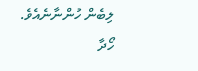ލިބެން ހުންނާނެއެވެ.
ހޯދާ